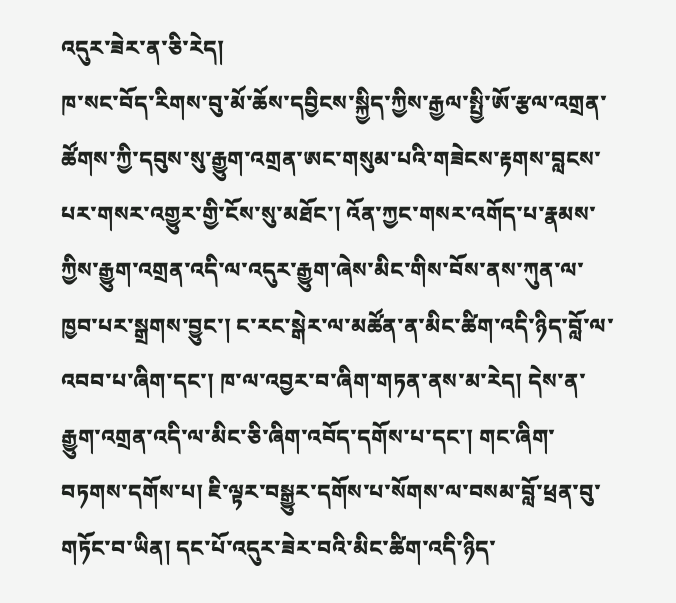འདུར་ཟེར་ན་ཅི་རེད།
ཁ་སང་བོད་རིགས་བུ་མོ་ཆོས་དབྱིངས་སྐྱིད་ཀྱིས་རྒྱལ་སྤྱི་ཨོ་རྩལ་འགྲན་ཚོགས་ཀྱི་དབུས་སུ་རྒྱུག་འགྲན་ཨང་གསུམ་པའི་གཟེངས་རྟགས་བླངས་པར་གསར་འགྱུར་གྱི་ངོས་སུ་མཐོང་། འོན་ཀྱང་གསར་འགོད་པ་རྣམས་ཀྱིས་རྒྱུག་འགྲན་འདི་ལ་འདུར་རྒྱུག་ཞེས་མིང་གིས་བོས་ནས་ཀུན་ལ་ཁྱབ་པར་སྒྲགས་བྱུང་། ང་རང་སྒེར་ལ་མཚོན་ན་མིང་ཚིག་འདི་ཉིད་བློ་ལ་འབབ་པ་ཞིག་དང་། ཁ་ལ་འབྱར་བ་ཞིག་གཏན་ནས་མ་རེད། དེས་ན་རྒྱུག་འགྲན་འདི་ལ་མིང་ཅི་ཞིག་འབོད་དགོས་པ་དང་། གང་ཞིག་བཏགས་དགོས་པ། ཇི་ལྟར་བསྒྱུར་དགོས་པ་སོགས་ལ་བསམ་བློ་ཕྲན་བུ་གཏོང་བ་ཡིན། དང་པོ་འདུར་ཟེར་བའི་མིང་ཚིག་འདི་ཉིད་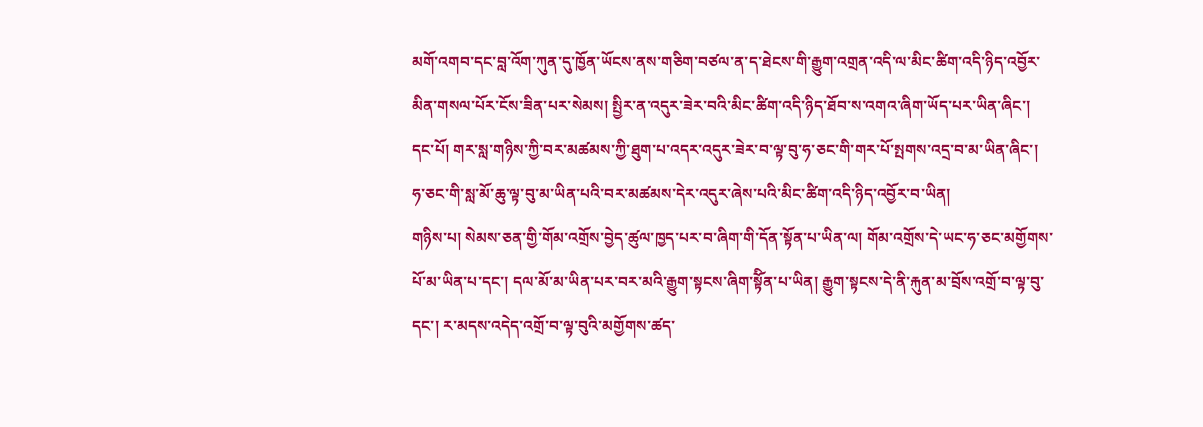མགོ་འགབ་དང་བླ་འོག་ཀུན་དུ་ཁྱོན་ཡོངས་ནས་གཅིག་བཙལ་ན་ད་ཐེངས་གི་རྒྱུག་འགྲན་འདི་ལ་མིང་ཚིག་འདི་ཉིད་འབྱོར་མིན་གསལ་པོར་ངོས་ཟིན་པར་སེམས། སྤྱིར་ན་འདུར་ཟེར་བའི་མིང་ཚིག་འདི་ཉིད་ཐོབ་ས་འགའ་ཞིག་ཡོད་པར་ཡིན་ཞིང་། དང་པོ། གར་སླ་གཉིས་ཀྱི་བར་མཚམས་ཀྱི་ཐུག་པ་འདར་འདུར་ཟེར་བ་ལྟ་བུ་ཧ་ཅང་གི་གར་པོ་སྤགས་འདྲ་བ་མ་ཡིན་ཞིང་། ཧ་ཅང་གི་སླ་མོ་ཆུ་ལྟ་བུ་མ་ཡིན་པའི་བར་མཚམས་དེར་འདུར་ཞེས་པའི་མིང་ཚིག་འདི་ཉིད་འབྱོར་བ་ཡིན།
གཉིས་པ། སེམས་ཅན་གྱི་གོམ་འགྲོས་བྱེད་ཚུལ་ཁྱད་པར་བ་ཞིག་གི་དོན་སྟོན་པ་ཡིན་ལ། གོམ་འགྲོས་དེ་ཡང་ཧ་ཅང་མགྱོགས་པོ་མ་ཡིན་པ་དང་། དལ་མོ་མ་ཡིན་པར་བར་མའི་རྒྱུག་སྟངས་ཞིག་སྟོིན་པ་ཡིན། རྒྱུག་སྟངས་དེ་ནི་རྐུན་མ་བྲོས་འགྲོ་བ་ལྟ་བུ་དང་། ར་མདས་འདེད་འགྲོ་བ་ལྟ་བུའི་མགྱོགས་ཚད་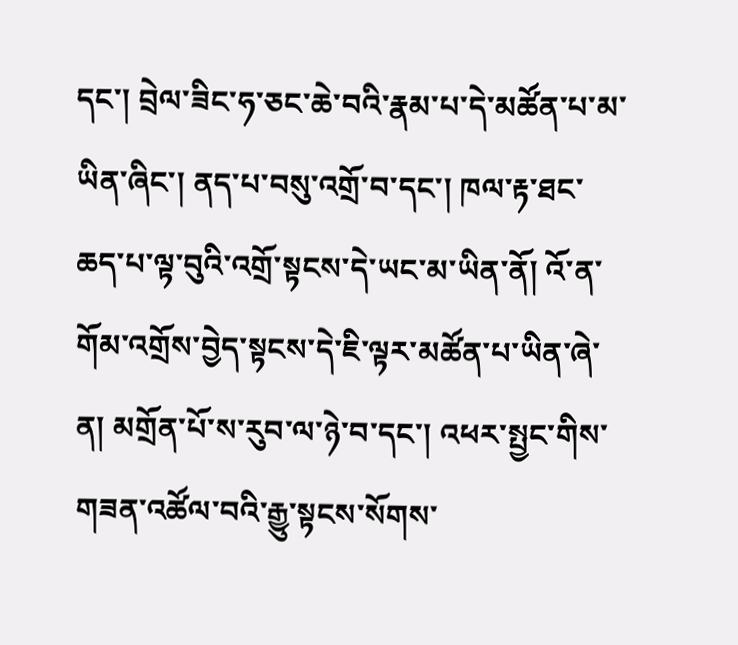དང་། བྲེལ་ཟིང་ཧ་ཅང་ཆེ་བའི་རྣམ་པ་དེ་མཚོན་པ་མ་ཡིན་ཞིང་། ནད་པ་བསུ་འགྲོ་བ་དང་། ཁལ་རྟ་ཐང་ཆད་པ་ལྟ་བུའི་འགྲོ་སྟངས་དེ་ཡང་མ་ཡིན་ནོ། འོ་ན་གོམ་འགྲོས་བྱེད་སྟངས་དེ་ཇི་ལྟར་མཚོན་པ་ཡིན་ཞེ་ན། མགྲོན་པོ་ས་རུབ་ལ་ཉེ་བ་དང་། འཕར་སྤྱང་གིས་གཟན་འཚོལ་བའི་རྒྱུ་སྟངས་སོགས་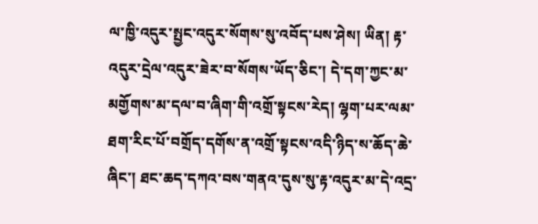ལ་ཁྱི་འདུར་སྤྱང་འདུར་སོགས་སུ་འབོད་པས་ཤེས། ཡིན། རྟ་འདུར་དྲེལ་འདུར་ཟེར་བ་སོགས་ཡོད་ཅིང་། དེ་དག་ཀྱང་མ་མགྱོགས་མ་དལ་བ་ཞིག་གི་འགྲོ་སྟངས་རེད། ལྷག་པར་ལམ་ཐག་རིང་པོ་བགྲོད་དགོས་ན་འགྲོ་སྟངས་འདི་ཉིད་ས་ཆོད་ཆེ་ཞིང་། ཐང་ཆད་དཀའ་བས་གནའ་དུས་སུ་རྟ་འདུར་མ་དེ་འདྲ་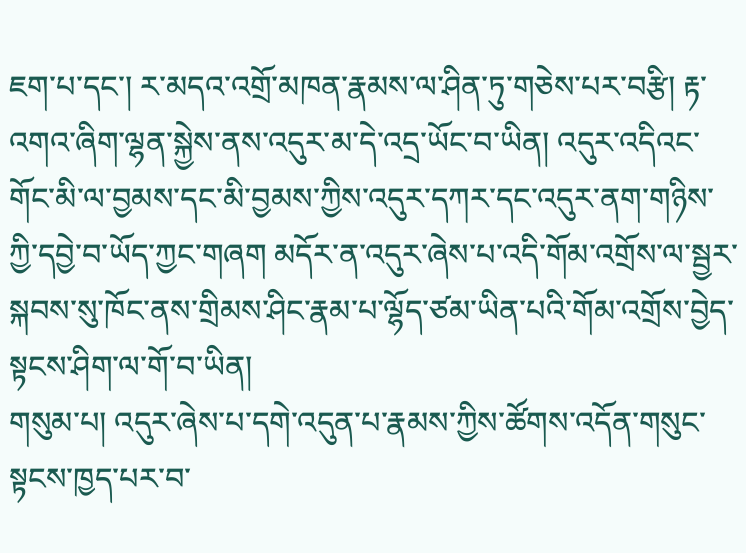ཇག་པ་དང་། ར་མདའ་འགྲོ་མཁན་རྣམས་ལ་ཤིན་ཏུ་གཅེས་པར་བརྩི། རྟ་འགའ་ཞིག་ལྷན་སྐྱེས་ནས་འདུར་མ་དེ་འདྲ་ཡོང་བ་ཡིན། འདུར་འདིའང་གོང་མི་ལ་བྱམས་དང་མི་བྱམས་ཀྱིས་འདུར་དཀར་དང་འདུར་ནག་གཉིས་ཀྱི་དབྱེ་བ་ཡོད་ཀྱང་གཞག མདོར་ན་འདུར་ཞེས་པ་འདི་གོམ་འགྲོས་ལ་སྦྱར་སྐབས་སུ་ཁོང་ནས་གྲིམས་ཤིང་རྣམ་པ་ལྷོད་ཙམ་ཡིན་པའི་གོམ་འགྲོས་བྱེད་སྟངས་ཤིག་ལ་གོ་བ་ཡིན།
གསུམ་པ། འདུར་ཞེས་པ་དགེ་འདུན་པ་རྣམས་ཀྱིས་ཚོགས་འདོན་གསུང་སྟངས་ཁྱད་པར་བ་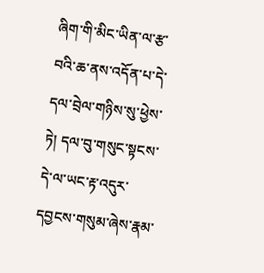ཞིག་གི་མིང་ཡིན་ལ་རྩ་བའི་ཆ་ནས་འདོན་པ་དེ་དལ་བྲེལ་གཉིས་སུ་ཕྱེས་ཏེ། དལ་བུ་གསུང་སྟངས་དེ་ལ་ཡང་རྟ་འདུར་དབྱངས་གསུམ་ཞེས་རྣམ་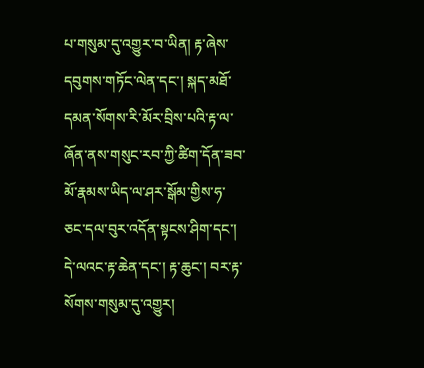པ་གསུམ་དུ་འགྱུར་བ་ཡིན། རྟ་ཞེས་དབུགས་གཏོང་ལེན་དང་། སྐད་མཐོ་དམན་སོགས་རི་མོར་བྲིས་པའི་རྟ་ལ་ཞོན་ནས་གསུང་རབ་ཀྱི་ཚིག་དོན་ཟབ་མོ་རྣམས་ཡིད་ལ་ཤར་སྒོམ་གྱིས་ཧ་ཅང་དལ་བུར་འདོན་སྟངས་ཤིག་དང་། དེ་ལའང་རྟ་ཆེན་དང་། རྟ་ཆུང་། བར་རྟ་སོགས་གསུམ་དུ་འགྱུར།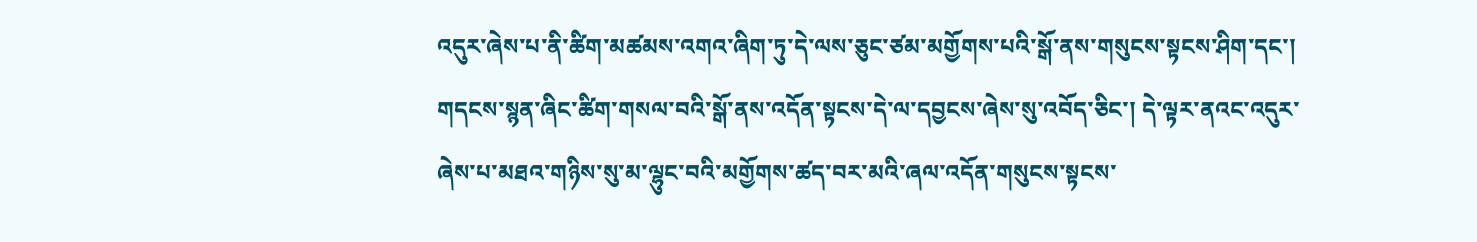འདུར་ཞེས་པ་ནི་ཚིག་མཚམས་འགའ་ཞིག་ཏུ་དེ་ལས་ཅུང་ཙམ་མགྱོགས་པའི་སྒོ་ནས་གསུངས་སྟངས་ཤིག་དང་། གདངས་སྙན་ཞིང་ཚིག་གསལ་བའི་སྒོ་ནས་འདོན་སྟངས་དེ་ལ་དབྱངས་ཞེས་སུ་འབོད་ཅིང་། དེ་ལྟར་ནའང་འདུར་ཞེས་པ་མཐའ་གཉིས་སུ་མ་ལྷུང་བའི་མགྱོགས་ཚད་བར་མའི་ཞལ་འདོན་གསུངས་སྟངས་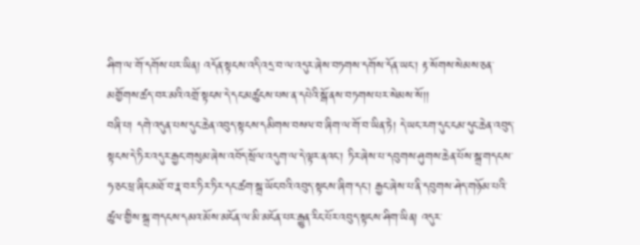ཤིག་ལ་གོ་དགོས་པར་ཡིན། འདོན་སྟངས་འདི་འདྲ་བ་ལ་འདུར་ཞེས་བཏགས་དགོས་དོན་ཡང་། རྟ་སོགས་སེམས་ཅན་མགྱོགས་ཚད་བར་མའི་འགྲོ་སྟངས་དེ་དང་མཚུངས་པས་ན་དཔེའི་སྒོ་ནས་བཏགས་པར་སེམས་སོ།།
བཞི་པ། དགེ་འདུན་པས་དུང་ཆེན་འབུད་སྟངས་དམིགས་བསལ་བ་ཞིག་ལ་གོ་བ་ཡིན་ཏེ། དེ་ཡང་རག་དུང་ངམ་དུང་ཆེན་འབུད་སྟངས་དེ་ཏིར་འདུར་རྒྱང་གསུམ་ཞེས་འབོད་སྲོལ་འདུག་ལ་དེ་ལྟར་ནའང་། ཏིར་ཞེས་པ་དབུགས་ཤུགས་ཆེན་པོས་སྒྲ་གདངས་ཧ་ཅང་ཕྲ་ཞིང་མཐོ་བ་རྣ་བར་ཏིར་ཏིར་དང་ཚག་སྒྲ་ཡོང་བའི་འབུད་སྟངས་ཞིག་དང་། རྒྱང་ཞེས་པ་ནི་དབུགས་ཤེད་གཉོམ་པའི་ཚུལ་གྱིས་སྒྲ་གདངས་དམའ་མོས་མངོན་ལ་མི་མངོན་པར་རྒྱུན་རིང་པོར་འབུད་སྟངས་ཤིག་ཡིན། འདུར་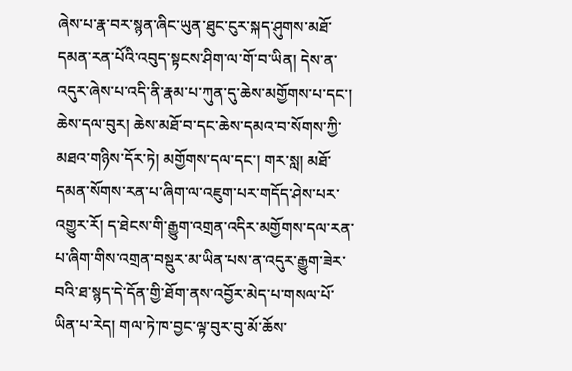ཞེས་པ་རྣ་བར་སྙན་ཞིང་ཡུན་ཐུང་ངུར་སྐད་ཤུགས་མཐོ་དམན་རན་པོའི་འབུད་སྟངས་ཤིག་ལ་གོ་བ་ཡིན། དེས་ན་འདུར་ཞེས་པ་འདི་ནི་རྣམ་པ་ཀུན་དུ་ཆེས་མགྱོགས་པ་དང་། ཆེས་དལ་བུར། ཆེས་མཐོ་བ་དང་ཆེས་དམའ་བ་སོགས་ཀྱི་མཐའ་གཉིས་དོར་ཏེ། མགྱོགས་དལ་དང་། གར་སླ། མཐོ་དམན་སོགས་རན་པ་ཞིག་ལ་འཇུག་པར་གདོད་ཤེས་པར་འགྱུར་རོ། ད་ཐེངས་གི་རྒྱུག་འགྲན་འདིར་མགྱོགས་དལ་རན་པ་ཞིག་གིས་འགྲན་བསྡུར་མ་ཡིན་པས་ན་འདུར་རྒྱུག་ཟེར་བའི་ཐ་སྙད་དེ་དོན་གྱི་ཐོག་ནས་འབྱོར་མེད་པ་གསལ་པོ་ཡིན་པ་རེད། གལ་ཏེ་ཁ་བྱང་ལྟ་བུར་བུ་མོ་ཆོས་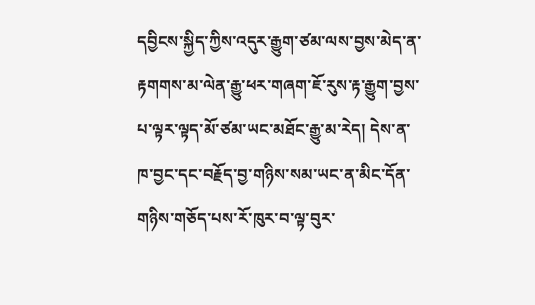དབྱིངས་སྐྱིད་ཀྱིས་འདུར་རྒྱུག་ཙམ་ལས་བྱས་མེད་ན་རྟགགས་མ་ལེན་རྒྱུ་ཕར་གཞག་ཇོ་རུས་རྟ་རྒྱུག་བྱས་པ་ལྟར་ལྟད་མོ་ཙམ་ཡང་མཐོང་རྒྱུ་མ་རེད། དེས་ན་ཁ་བྱང་དང་བརྗོད་བྱ་གཉིས་སམ་ཡང་ན་མིང་དོན་གཉིས་གཅོད་པས་རོ་ཁུར་བ་ལྟ་བུར་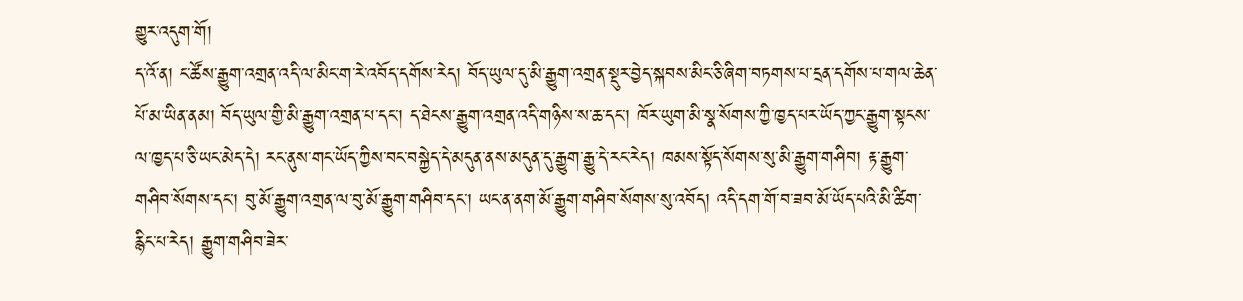གྱུར་འདུག་གོ།
ད་འོ་ན། ང་ཚོས་རྒྱུག་འགྲན་འདི་ལ་མིང་ག་རེ་འབོད་དགོས་རེད། བོད་ཡུལ་དུ་མི་རྒྱུག་འགྲན་སྡུར་བྱེད་སྐབས་མིང་ཅི་ཞིག་བཏགས་པ་དྲན་དགོས་པ་གལ་ཆེན་པོ་མ་ཡིན་ནམ། བོད་ཡུལ་གྱི་མི་རྒྱུག་འགྲན་པ་དང་། ད་ཐེངས་རྒྱུག་འགྲན་འདི་གཉིས་ས་ཆ་དང་། ཁོར་ཡུག་མི་སྣ་སོགས་ཀྱི་ཁྱད་པར་ཡོད་ཀྱང་རྒྱུག་སྟངས་ལ་ཁྱད་པ་ཅི་ཡང་མེད་དེ། རང་ནུས་གང་ཡོད་ཀྱིས་བང་བསྐྱེད་དེ་མདུན་ནས་མདུན་དུ་རྒྱུག་རྒྱུ་དེ་རང་རེད། ཁམས་སྟོད་སོགས་སུ་མི་རྒྱུག་གཤིབ། རྟ་རྒྱུག་གཤིབ་སོགས་དང་། བུ་མོ་རྒྱུག་འགྲན་ལ་བུ་མོ་རྒྱུག་གཤིབ་དང་། ཡང་ན་ནག་མོ་རྒྱུག་གཤིབ་སོགས་སུ་འབོད། འདི་དག་གོ་བ་ཟབ་མོ་ཡོད་པའི་མི་ཚིག་རྙིང་པ་རེད། རྒྱུག་གཤིབ་ཟེར་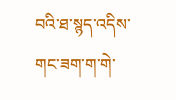བའི་ཐ་སྙད་འདིས་གང་ཟག་ག་གེ་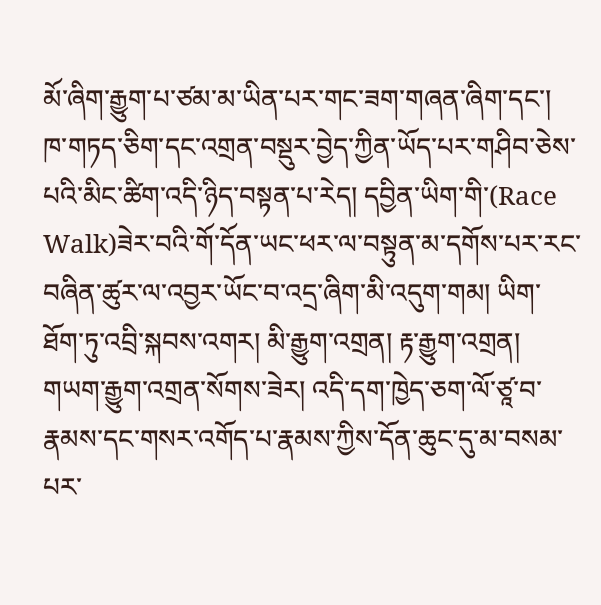མོ་ཞིག་རྒྱུག་པ་ཙམ་མ་ཡིན་པར་གང་ཟག་གཞན་ཞིག་དང་། ཁ་གཏད་ཅིག་དང་འགྲན་བསྡུར་བྱེད་ཀྱིན་ཡོད་པར་གཤིབ་ཅེས་པའི་མིང་ཚིག་འདི་ཉིད་བསྟན་པ་རེད། དབྱིན་ཡིག་གི་(Race Walk)ཟེར་བའི་གོ་དོན་ཡང་ཕར་ལ་བསྟུན་མ་དགོས་པར་རང་བཞིན་ཚུར་ལ་འབྱར་ཡོང་བ་འདྲ་ཞིག་མི་འདུག་གམ། ཡིག་ཐོག་ཏུ་འབྲི་སྐབས་འགར། མི་རྒྱུག་འགྲན། རྟ་རྒྱུག་འགྲན། གཡག་རྒྱུག་འགྲན་སོགས་ཟེར། འདི་དག་ཁྱེད་ཅག་ལོ་ཙཱ་བ་རྣམས་དང་གསར་འགོད་པ་རྣམས་ཀྱིས་དོན་ཆུང་དུ་མ་བསམ་པར་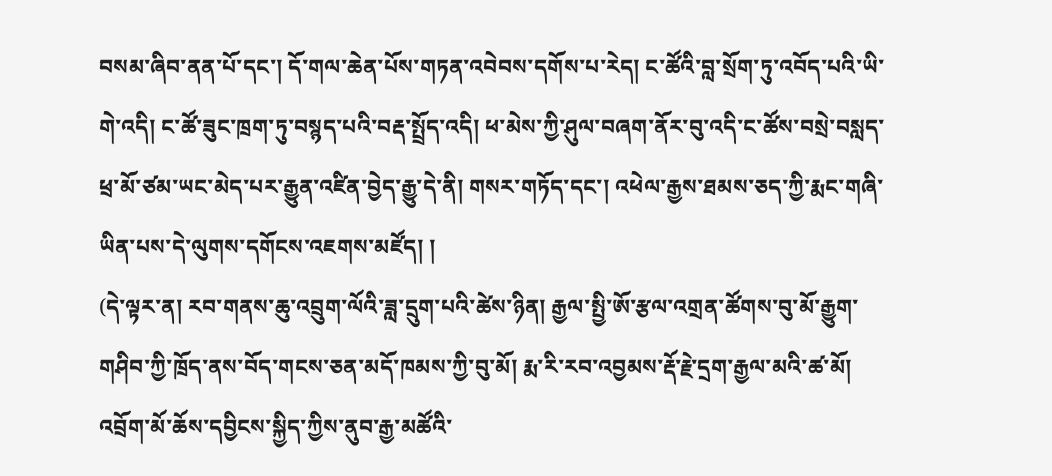བསམ་ཞིབ་ནན་པོ་དང་། དོ་གལ་ཆེན་པོས་གཏན་འབེབས་དགོས་པ་རེད། ང་ཚོའི་བླ་སྲོག་ཏུ་འབོད་པའི་ཡི་གེ་འདི། ང་ཚོ་ཟུང་ཁྲག་ཏུ་བསྙད་པའི་བརྡ་སྤྲོད་འདི། ཕ་མེས་ཀྱི་ཤུལ་བཞག་ནོར་བུ་འདི་ང་ཚོས་བསྲེ་བསླད་ཕྲ་མོ་ཙམ་ཡང་མེད་པར་རྒྱུན་འཛིན་བྱེད་རྒྱུ་དེ་ནི། གསར་གཏོད་དང་། འཕེལ་རྒྱས་ཐམས་ཅད་ཀྱི་རྨང་གཞི་ཡིན་པས་དེ་ལུགས་དགོངས་འཇགས་མཛོད། །
(དེ་ལྟར་ན། རབ་གནས་ཆུ་འབྲུག་ལོའི་ཟླ་དྲུག་པའི་ཚེས་ཉིན། རྒྱལ་སྤྱི་ཨོ་རྩལ་འགྲན་ཚོགས་བུ་མོ་རྒྱུག་གཤིབ་ཀྱི་ཁྲོད་ནས་བོད་གངས་ཅན་མདོ་ཁམས་ཀྱི་བུ་མོ། རྨ་རི་རབ་འབྱམས་རྡོ་རྗེ་དྲག་རྒྱལ་མའི་ཚ་མོ། འབྲོག་མོ་ཆོས་དབྱིངས་སྐྱིད་ཀྱིས་ནུབ་རྒྱ་མཚོའི་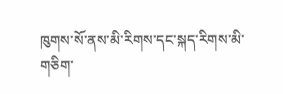ཁུགས་སོ་ནས་མི་རིགས་དང་སྐད་རིགས་མི་གཅིག་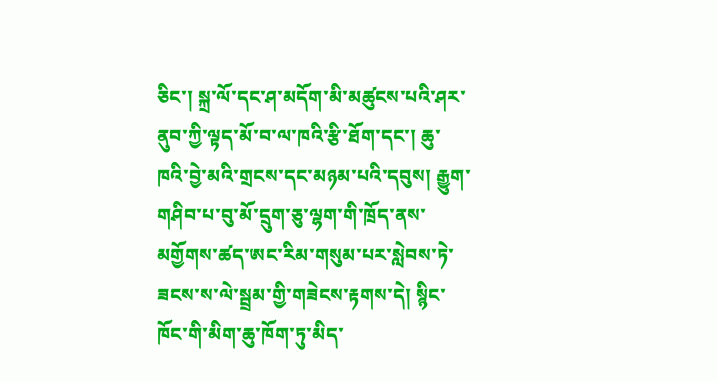ཅིང་། སྐྲ་ལོ་དང་ཤ་མདོག་མི་མཚུངས་པའི་ཤར་ནུབ་ཀྱི་ལྟད་མོ་བ་ལ་ཁའི་རྩི་ཐོག་དང་། ཆུ་ཁའི་བྱེ་མའི་གྲངས་དང་མཉམ་པའི་དབུས། རྒྱུག་གཤིབ་པ་བུ་མོ་དྲུག་ཅུ་ལྷག་གི་ཁྲོད་ནས་མགྱོགས་ཚད་ཨང་རིམ་གསུམ་པར་སླེབས་ཏེ་ཟངས་ས་ལེ་སྦྲམ་གྱི་གཟེངས་རྟགས་དེ། སྙིང་ཁོང་གི་མིག་ཆུ་ཁོག་ཏུ་མིད་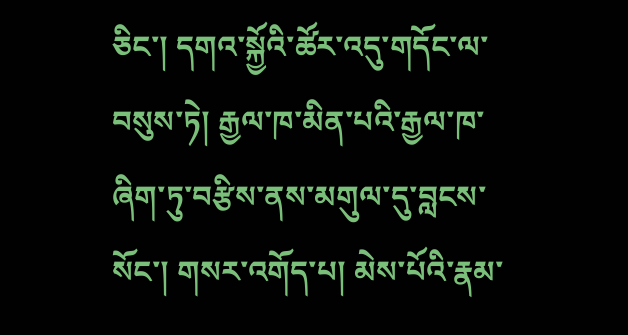ཅིང་། དགའ་སྐྱོའི་ཚོར་འདུ་གདོང་ལ་བསུས་ཏེ། རྒྱལ་ཁ་མིན་པའི་རྒྱལ་ཁ་ཞིག་ཏུ་བརྩིས་ནས་མགུལ་དུ་བླངས་སོང་། གསར་འགོད་པ། མེས་པོའི་རྣམ་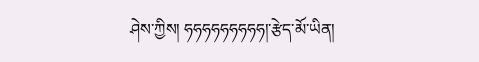ཤེས་ཀྱིས། ཧཧཧཧཧཧཧཧཧ།་རྩེད་མོ་ཡིན།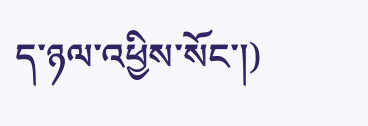ད་ཉལ་འཕྱིས་སོང་།)